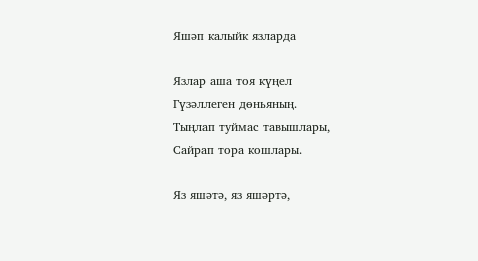Яшәп калыйк язларда

Язлар аша тоя күңел
Гүзәллеген дөньяның.
Тыңлап туймас тавышлары,
Сайрап тора кошлары.

Яз яшәтә, яз яшәртә,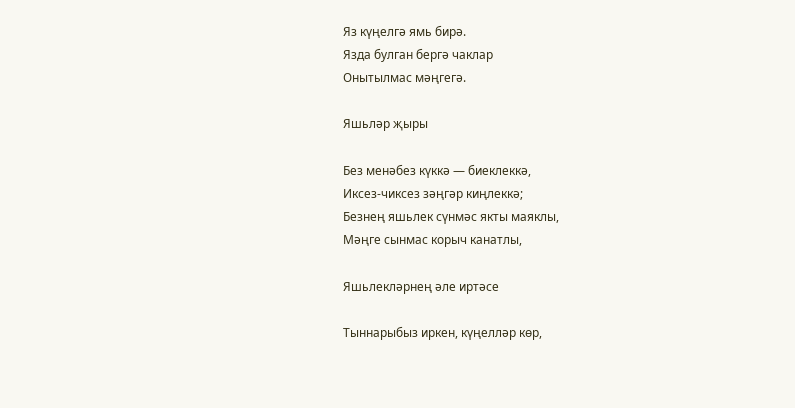Яз күңелгә ямь бирә.
Язда булган бергә чаклар
Онытылмас мәңгегә.

Яшьләр җыры

Без менәбез күккә — биеклеккә,
Иксез-чиксез зәңгәр киңлеккә;
Безнең яшьлек сүнмәс якты маяклы,
Мәңге сынмас корыч канатлы,

Яшьлекләрнең әле иртәсе

Тыннарыбыз иркен, күңелләр көр,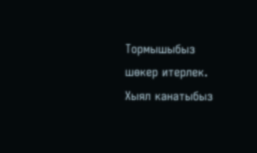Тормышыбыз шөкер итерлек.
Хыял канатыбыз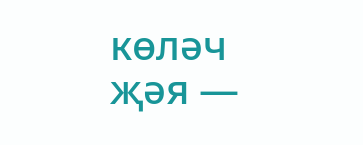көләч җәя —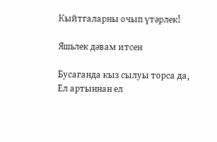Кыйтгаларны очып үтәрлек!

Яшьлек дәвам итсен

Бусаганда кыз сылуы торса да,
Ел артыннан ел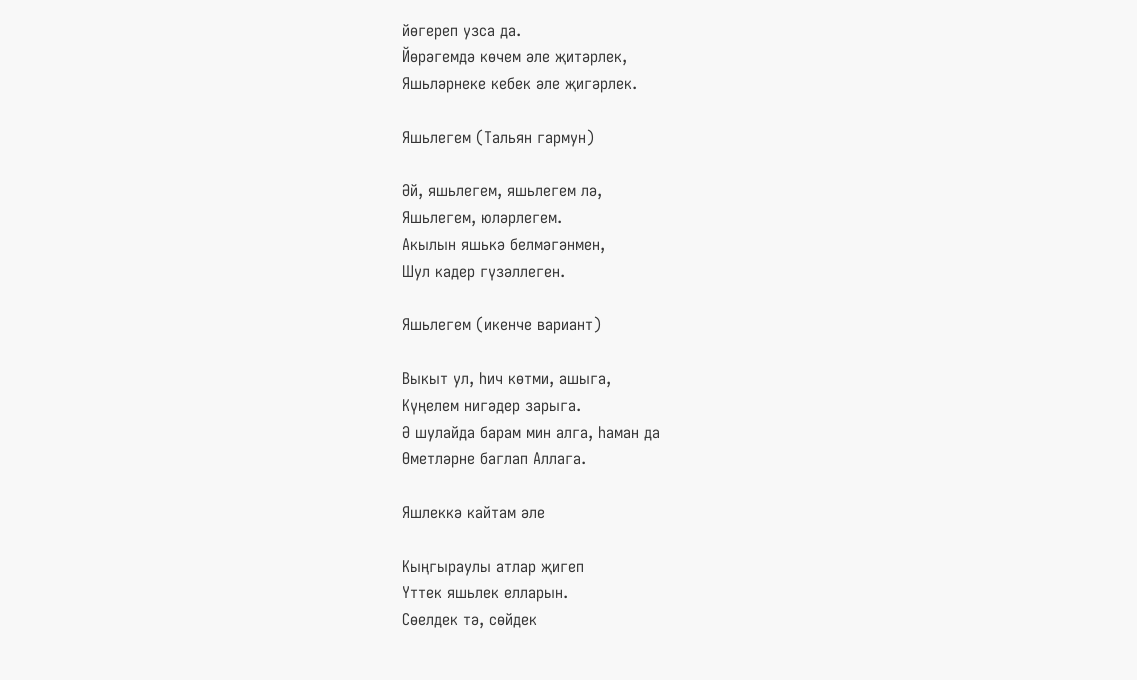йөгереп узса да.
Йөрәгемдә көчем әле җитәрлек,
Яшьләрнеке кебек әле җигәрлек.

Яшьлегем (Тальян гармун)

Әй, яшьлегем, яшьлегем лә,
Яшьлегем, юләрлегем.
Акылын яшькә белмәгәнмен,
Шул кадер гүзәллеген.

Яшьлегем (икенче вариант)

Выкыт ул, һич көтми, ашыга,
Күңелем нигәдер зарыга.
Ә шулайда барам мин алга, һаман да
Өметләрне баглап Аллага.

Яшлеккә кайтам әле

Кыңгыраулы атлар җигеп
Үттек яшьлек елларын.
Сөелдек тә, сөйдек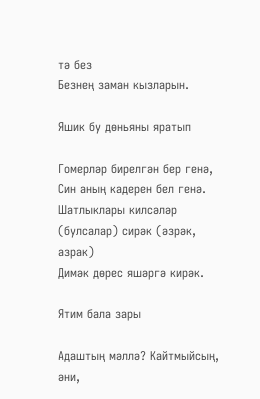тә без
Безнең заман кызларын.

Яшик бу дөньяны яратып

Гомерләр бирелгән бер генә,
Син аның кадерен бел генә.
Шатлыклары килсәләр (булсалар) сирәк (әзрәк, азрак)
Димәк дөрес яшәргә кирәк.

Ятим бала зары

Адаштың мәллә? Кайтмыйсың, әни,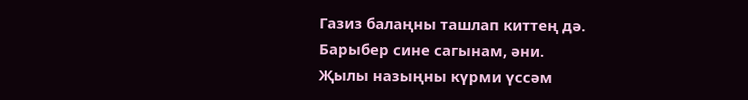Газиз балаңны ташлап киттең дә.
Барыбер сине сагынам, әни.
Җылы назыңны күрми үссәм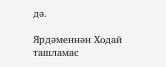дә.

Ярдәменнән Ходай ташламас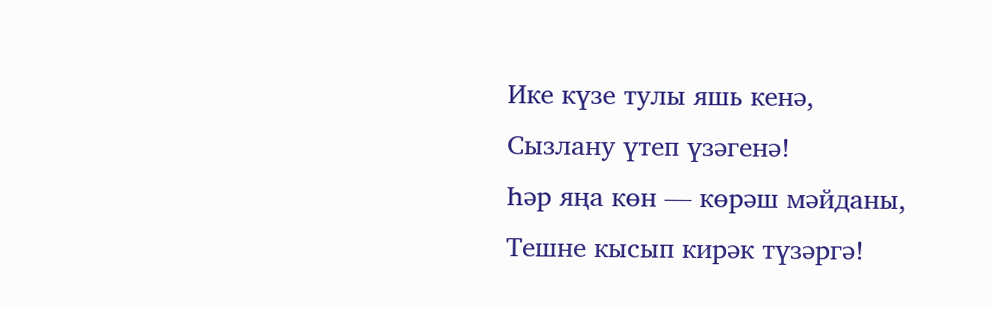Ике күзе тулы яшь кенә,
Сызлану үтеп үзәгенә!
Һәр яңа көн — көрәш мәйданы,
Тешне кысып кирәк түзәргә!